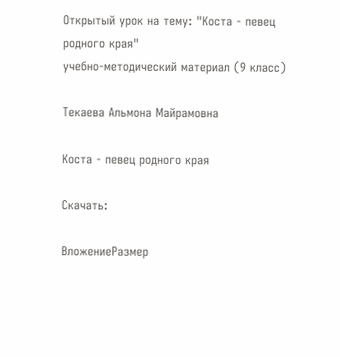Открытый урок на тему: "Коста - певец родного края"
учебно-методический материал (9 класс)

Текаева Альмона Майрамовна

Коста - певец родного края

Скачать:

ВложениеРазмер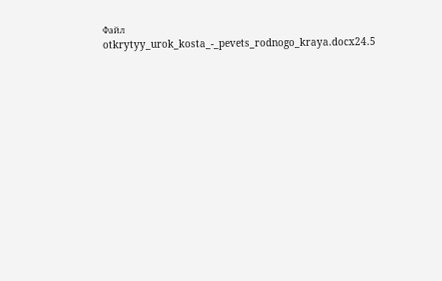Файл otkrytyy_urok_kosta_-_pevets_rodnogo_kraya.docx24.5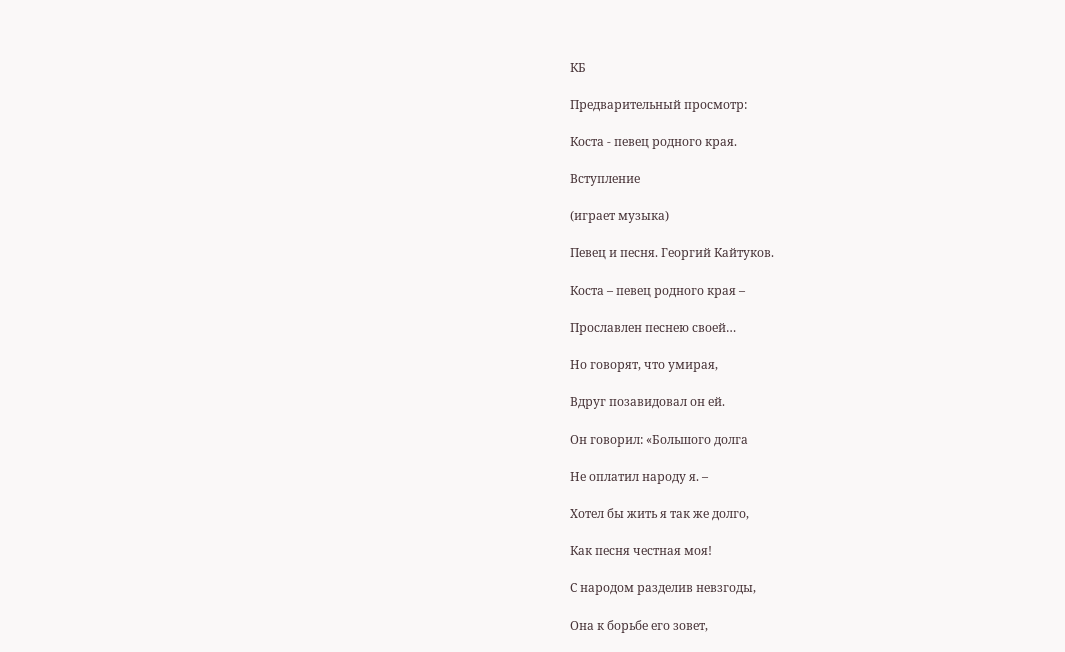КБ

Предварительный просмотр:

Коста - певец родного края.

Вступление

(играет музыка)

Певец и песня. Георгий Кайтуков.

Коста – певец родного края –

Прославлен песнею своей…

Но говорят, что умирая,

Вдруг позавидовал он ей.

Он говорил: «Большого долга

Не оплатил народу я. –

Хотел бы жить я так же долго,

Как песня честная моя!

С народом разделив невзгоды,

Она к борьбе его зовет,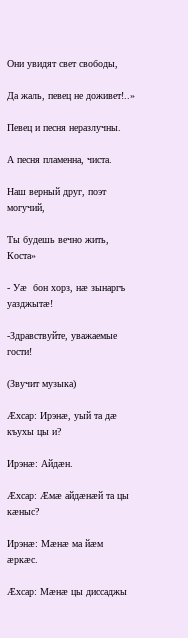Они увидят свет свободы,

Да жаль, певец не доживет!..»

Певец и песня неразлучны.

А песня пламенна, чиста.

Наш верный друг, поэт могучий,

Ты будешь вечно жить, Коста»

- Уæ  бон хорз, нæ зынаргъ уазджытæ!

-Здравствуйте, уважаемые гости!

(Звучит музыка)

Æхсар: Ирэнæ, уый та дæ къухы цы и?

Ирэнæ: Айдæн.

Æхсар: Æмæ айдæнæй та цы кæныс?

Ирэнæ: Мæнæ ма йæм æркæс.

Æхсар: Мæнæ цы диссаджы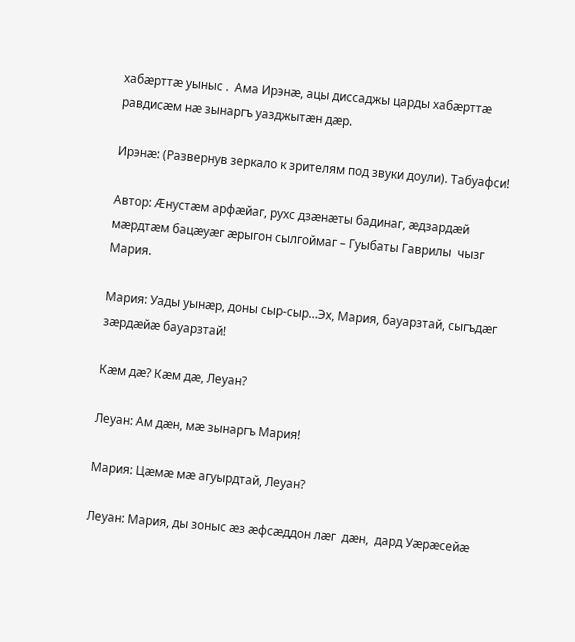хабæрттæ уыныс .  Ама Ирэнæ, ацы диссаджы царды хабæрттæ равдисæм нæ зынаргъ уазджытæн дæр.

Ирэнæ: (Развернув зеркало к зрителям под звуки доули). Табуафси!

Автор: Æнустæм арфæйаг, рухс дзæнæты бадинаг, æдзардæй мæрдтæм бацæуæг æрыгон сылгоймаг – Гуыбаты Гаврилы  чызг Мария.

Мария: Уады уынæр, доны сыр-сыр…Эх, Мария, бауарзтай, сыгъдæг зæрдæйæ бауарзтай!

Кæм дæ? Кæм дæ, Леуан?

Леуан: Ам дæн, мæ зынаргъ Мария!

Мария: Цæмæ мæ агуырдтай, Леуан?

Леуан: Мария, ды зоныс æз æфсæддон лæг  дæн,  дард Уæрæсейæ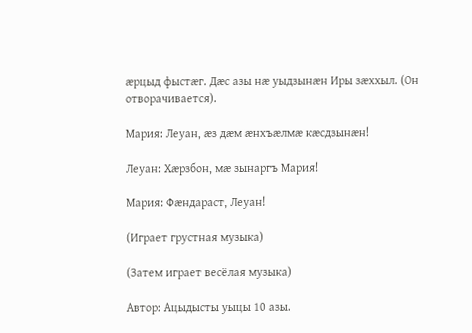æрцыд фыстæг. Дæс азы нæ уыдзынæн Иры зæххыл. (Он отворачивается).

Мария: Леуан, æз дæм æнхъæлмæ кæсдзынæн!

Леуан: Хæрзбон, мæ зынаргъ Мария!

Мария: Фæндараст, Леуан!

(Играет грустная музыка)

(Затем играет весёлая музыка)

Автор: Ацыдысты уыцы 10 азы.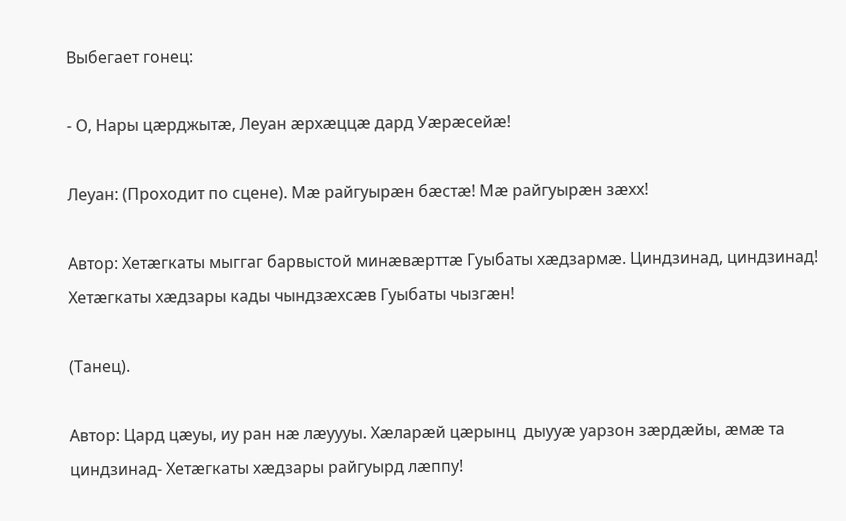Выбегает гонец:

- О, Нары цæрджытæ, Леуан æрхæццæ дард Уæрæсейæ!

Леуан: (Проходит по сцене). Мæ райгуырæн бæстæ! Мæ райгуырæн зæхх!

Автор: Хетæгкаты мыггаг барвыстой минæвæрттæ Гуыбаты хæдзармæ. Циндзинад, циндзинад! Хетæгкаты хæдзары кады чындзæхсæв Гуыбаты чызгæн!

(Танец).

Автор: Цард цæуы, иу ран нæ лæуууы. Хæларæй цæрынц  дыууæ уарзон зæрдæйы, æмæ та циндзинад- Хетæгкаты хæдзары райгуырд лæппу!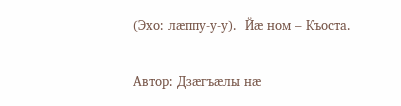(Эхо: лæппу-у-у).  Йæ ном – Къоста.

Автор: Дзæгъæлы нæ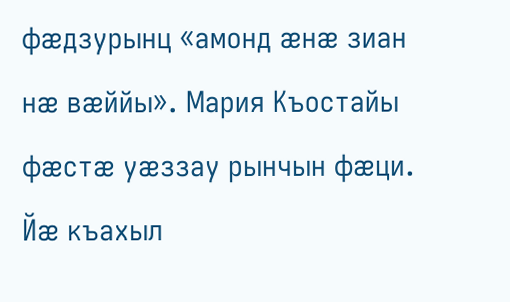фæдзурынц «амонд æнæ зиан нæ вæййы». Мария Къостайы фæстæ уæззау рынчын фæци. Йæ къахыл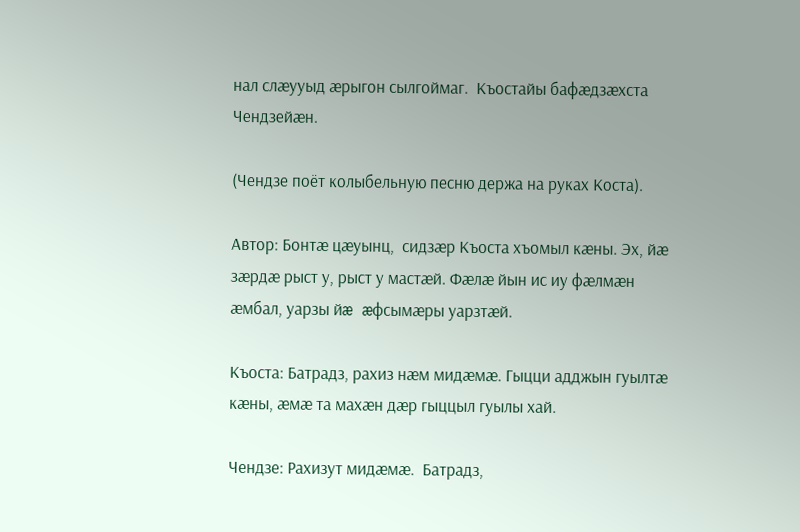нал слæууыд æрыгон сылгоймаг.  Къостайы бафæдзæхста Чендзейæн.

(Чендзе поёт колыбельную песню держа на руках Коста).

Автор: Бонтæ цæуынц,  сидзæр Къоста хъомыл кæны. Эх, йæ зæрдæ рыст у, рыст у мастæй. Фæлæ йын ис иу фæлмæн æмбал, уарзы йæ æфсымæры уарзтæй.

Къоста: Батрадз, рахиз нæм мидæмæ. Гыцци адджын гуылтæ кæны, æмæ та махæн дæр гыццыл гуылы хай.

Чендзе: Рахизут мидæмæ.  Батрадз,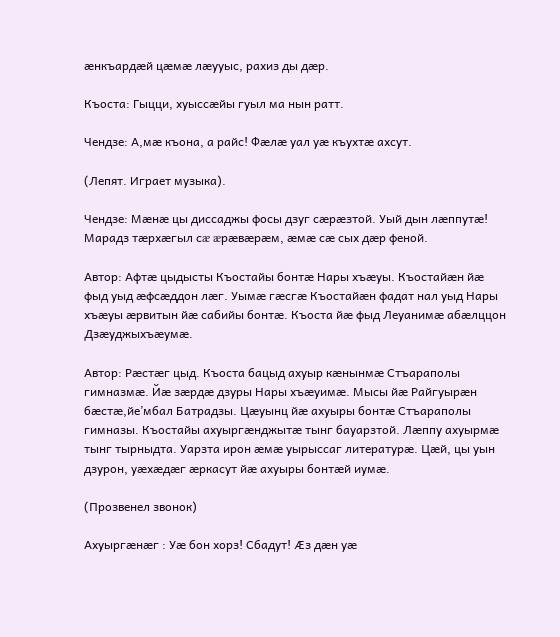æнкъардæй цæмæ лæууыс, рахиз ды дæр.

Къоста: Гыцци, хуыссæйы гуыл ма нын ратт.

Чендзе: А,мæ къона, а райс! Фæлæ уал уæ къухтæ ахсут.

(Лепят. Играет музыка).

Чендзе: Мæнæ цы диссаджы фосы дзуг сæрæзтой. Уый дын лæппутæ! Марадз тæрхæгыл сæ æрæвæрæм, æмæ сæ сых дæр феной.

Автор: Афтæ цыдысты Къостайы бонтæ Нары хъæуы. Къостайæн йæ фыд уыд æфсæддон лæг. Уымæ гæсгæ Къостайæн фадат нал уыд Нары хъæуы æрвитын йæ сабийы бонтæ. Къоста йæ фыд Леуанимæ абæлццон Дзæуджыхъæумæ.

Автор: Рæстæг цыд. Къоста бацыд ахуыр кæнынмæ Стъараполы гимназмæ. Йæ зæрдæ дзуры Нары хъæуимæ. Мысы йæ Райгуырæн бæстæ,йе’мбал Батрадзы. Цæуынц йæ ахуыры бонтæ Стъараполы гимназы. Къостайы ахуыргæнджытæ тынг бауарзтой. Лæппу ахуырмæ тынг тырныдта. Уарзта ирон æмæ уырыссаг литературæ. Цæй, цы уын дзурон, уæхæдæг æркасут йæ ахуыры бонтæй иумæ.

(Прозвенел звонок)

Ахуыргæнæг : Уæ бон хорз! Сбадут! Æз дæн уæ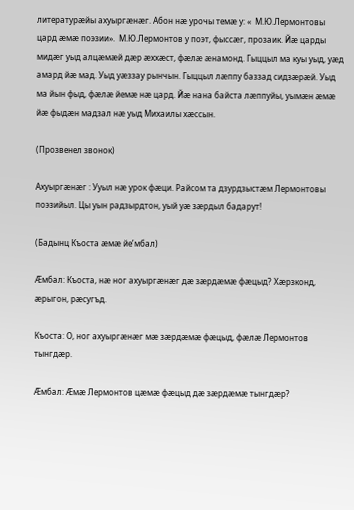литературæйы ахуыргæнæг. Абон нæ урочы темæ у: «  М.Ю.Лермонтовы цард æмæ поэзии».  М.Ю.Лермонтов у поэт, фыссæг, прозаик. Йæ царды мидæг уыд алцæмæй дæр æххæст, фæлæ æнамонд. Гыццыл ма куы уыд, уæд амард йæ мад. Уыд уæззау рынчын. Гыццыл лæппу баззад сидзæрæй. Уыд ма йын фыд, фæлæ йемæ нæ цард. Йæ нана байста лæппуйы, уымæн æмæ йæ фыдæн мадзал нæ уыд Михаилы хæссын.

(Прозвенел звонок)

Ахуыргæнæг : Ууыл нæ урок фæци. Райсом та дзурдзыстæм Лермонтовы поэзийыл. Цы уын радзырдтон, уый уæ зæрдыл бадарут!

(Бадынц Къоста æмæ йе’мбал)

Æмбал: Къоста, нæ ног ахуыргæнæг дæ зæрдæмæ фæцыд? Хæрзконд, æрыгон, рæсугъд.

Къоста: О, ног ахуыргæнæг мæ зæрдæмæ фæцыд, фæлæ Лермонтов тынгдæр.

Æмбал: Æмæ Лермонтов цæмæ фæцыд дæ зæрдæмæ тынгдæр?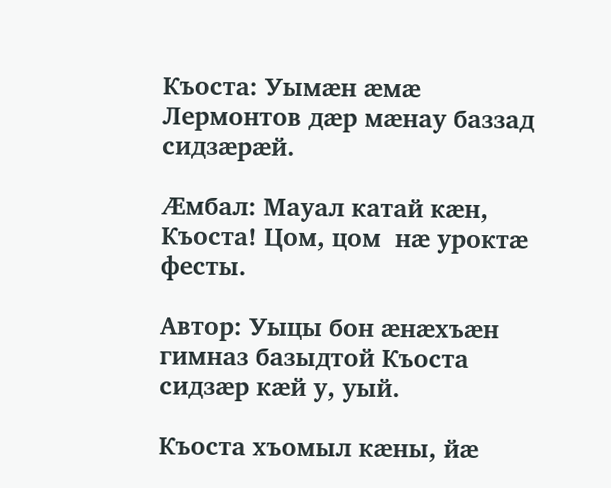Къоста: Уымæн æмæ Лермонтов дæр мæнау баззад сидзæрæй.

Æмбал: Мауал катай кæн, Къоста! Цом, цом  нæ уроктæ фесты.

Автор: Уыцы бон æнæхъæн гимназ базыдтой Къоста сидзæр кæй у, уый.

Къоста хъомыл кæны, йæ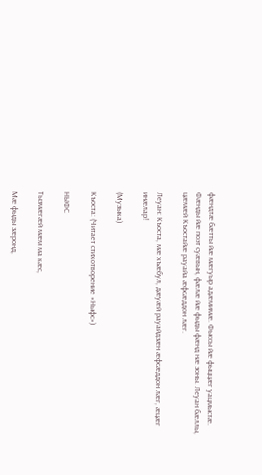фæндтæ бæтты йæ мæгуыр адæмимæ. Фыссы йæ фыццæг уацмыстæ. Фæнды йæ поэт суæвын, фæлæ йæ фыды фæнд нæ зоны. Леуан бæллы, цæмæй Къостайæ рауайа æфсæддон лæг.

Леуан: Къоста, мæ хъæбул, дæуæй рауайдзæн æфсæддон лæг, æцæг инæлар!

(Музыка)

Къоста: (Читает стихотворение «Ныфс»)

НЫФС

Тызмæгæй мæм ма кæс,

Мæ фыды зæронд,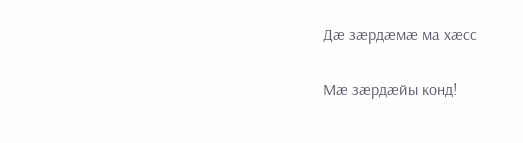Дæ зæрдæмæ ма хæсс

Мæ зæрдæйы конд!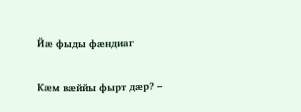Йæ фыды фæндиаг

Кæм вæййы фырт дæр? –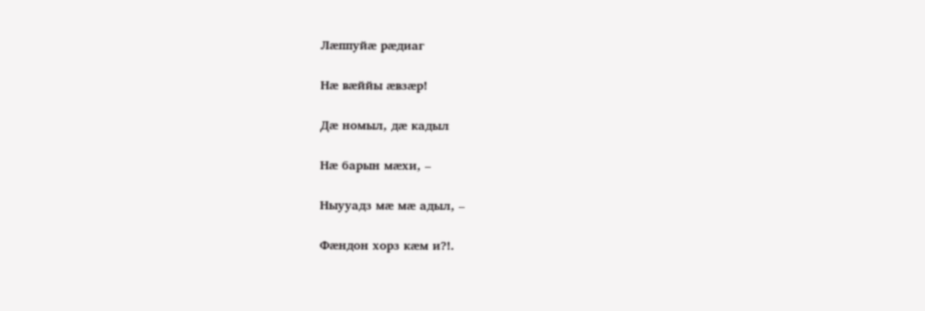Лæппуйæ рæдиаг

Нæ вæййы æвзæр!

Дæ номыл, дæ кадыл

Нæ барын мæхи, –

Ныууадз мæ мæ адыл, –

Фæндон хорз кæм и?!.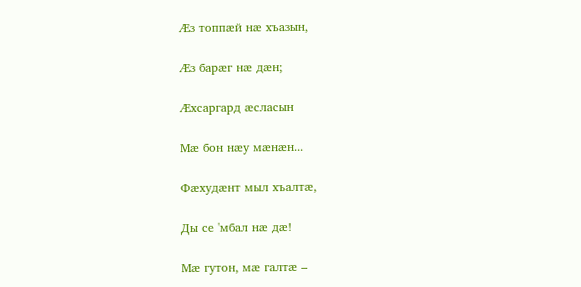Æз топпæй нæ хъазын,

Æз барæг нæ дæн;

Æхсаргард æсласын

Мæ бон нæу мæнæн...

Фæхудæнт мыл хъалтæ,

Ды се 'мбал нæ дæ!

Мæ гутон, мæ галтæ –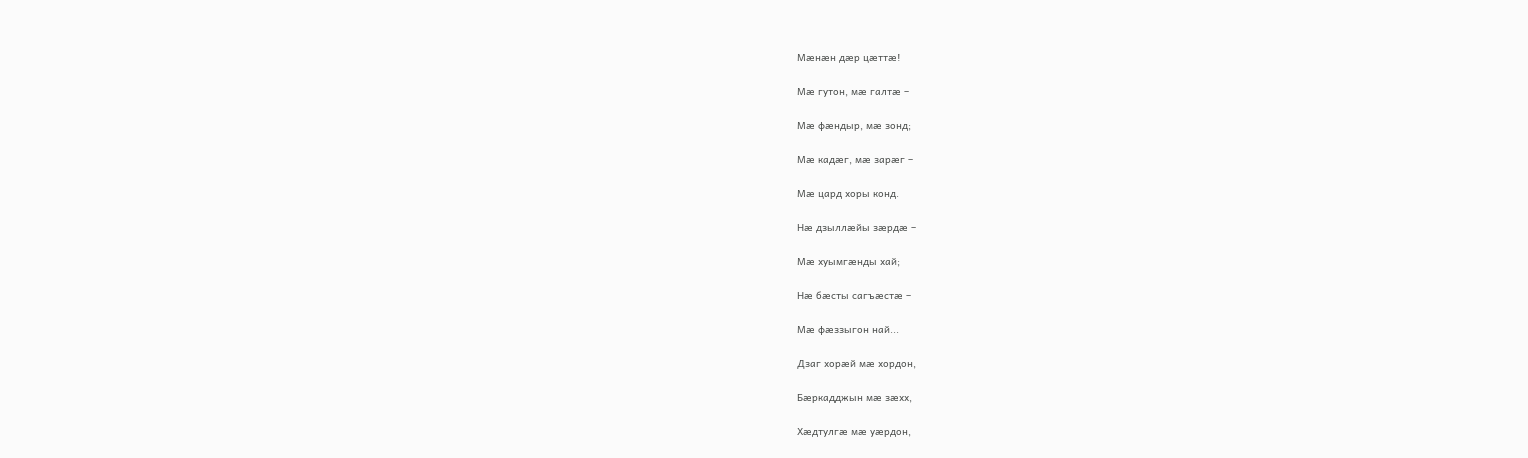Мæнæн дæр цæттæ!

Мæ гутон, мæ галтæ –

Мæ фæндыр, мæ зонд;

Мæ кадæг, мæ зарæг –

Мæ цард хоры конд.

Нæ дзыллæйы зæрдæ –

Мæ хуымгæнды хай;

Нæ бæсты сагъæстæ –

Мæ фæззыгон най...

Дзаг хорæй мæ хордон,

Бæркадджын мæ зæхх,

Хæдтулгæ мæ уæрдон,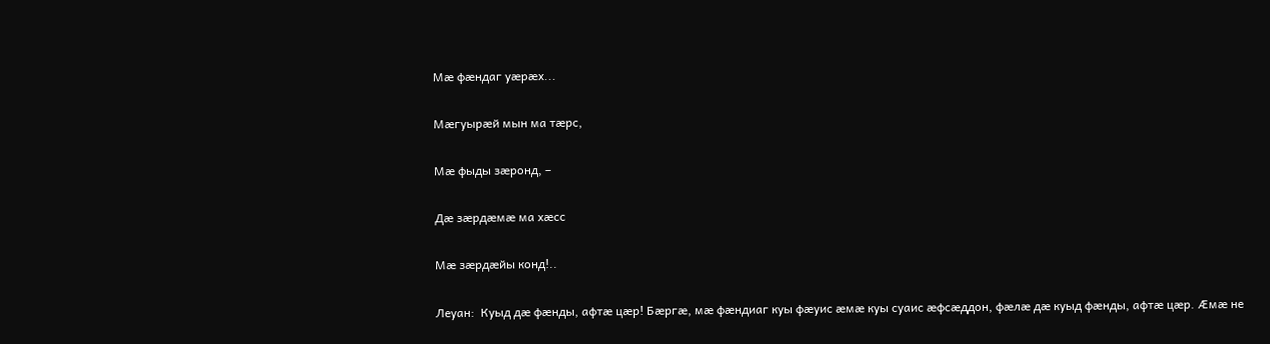Мæ фæндаг уæрæх...

Мæгуырæй мын ма тæрс,

Мæ фыды зæронд, –

Дæ зæрдæмæ ма хæсс

Мæ зæрдæйы конд!..

Леуан:  Куыд дæ фæнды, афтæ цæр! Бæргæ, мæ фæндиаг куы фæуис æмæ куы суаис æфсæддон, фæлæ дæ куыд фæнды, афтæ цæр. Æмæ не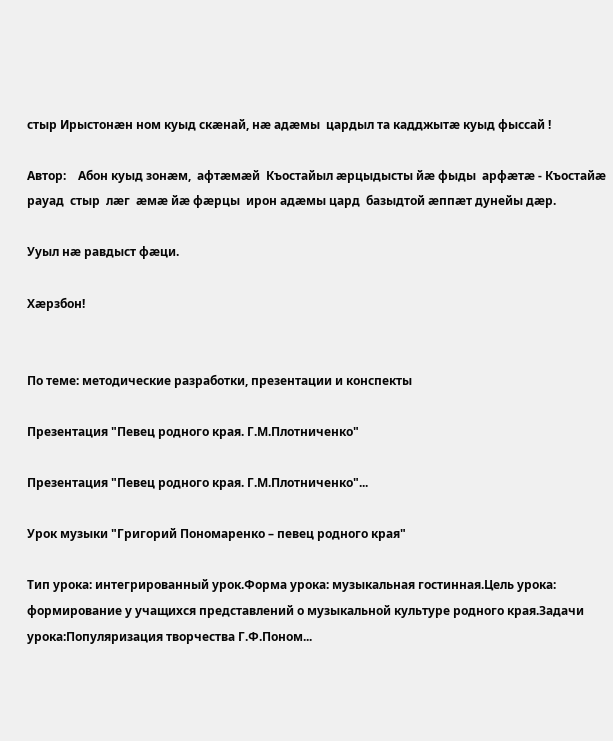стыр Ирыстонæн ном куыд скæнай, нæ адæмы  цардыл та кадджытæ куыд фыссай !

Автор:    Абон куыд зонæм,  афтæмæй  Къостайыл æрцыдысты йæ фыды  арфæтæ - Къостайæ  рауад  стыр  лæг  æмæ йæ фæрцы  ирон адæмы цард  базыдтой æппæт дунейы дæр.

Ууыл нæ равдыст фæци.

Хæрзбон!


По теме: методические разработки, презентации и конспекты

Презентация "Певец родного края. Г.М.Плотниченко"

Презентация "Певец родного края. Г.М.Плотниченко"...

Урок музыки "Григорий Пономаренко – певец родного края"

Тип урока: интегрированный урок.Форма урока: музыкальная гостинная.Цель урока: формирование у учащихся представлений о музыкальной культуре родного края.Задачи урока:Популяризация творчества Г.Ф.Поном...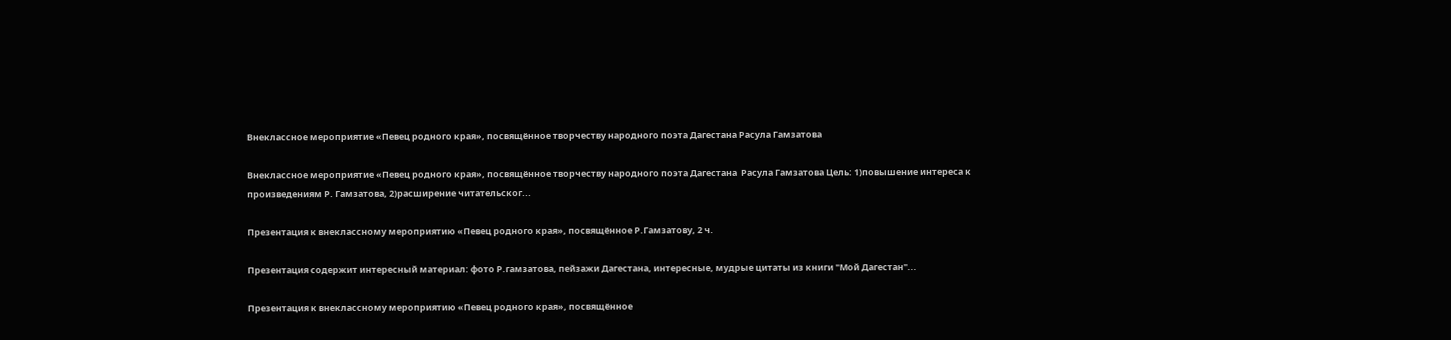Внеклассное мероприятие «Певец родного края», посвящённое творчеству народного поэта Дагестана Расула Гамзатова

Внеклассное мероприятие «Певец родного края», посвящённое творчеству народного поэта Дагестана  Расула Гамзатова Цель: 1)повышение интереса к произведениям Р. Гамзатова, 2)расширение читательског...

Презентация к внеклассному мероприятию «Певец родного края», посвящённое Р.Гамзатову, 2 ч.

Презентация содержит интересный материал: фото Р.гамзатова, пейзажи Дагестана, интересные, мудрые цитаты из книги "Мой Дагестан"...

Презентация к внеклассному мероприятию «Певец родного края», посвящённое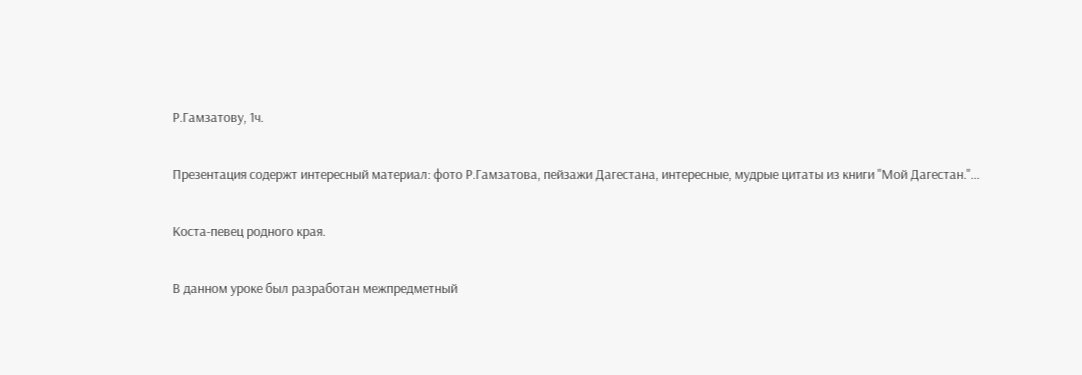Р.Гамзатову, 1ч.

Презентация содержт интересный материал: фото Р.Гамзатова, пейзажи Дагестана, интересные, мудрые цитаты из книги "Мой Дагестан."...

Коста-певец родного края.

В данном уроке был разработан межпредметный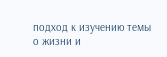подход к изучению темы о жизни и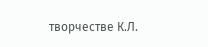творчестве К.Л.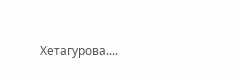Хетагурова....